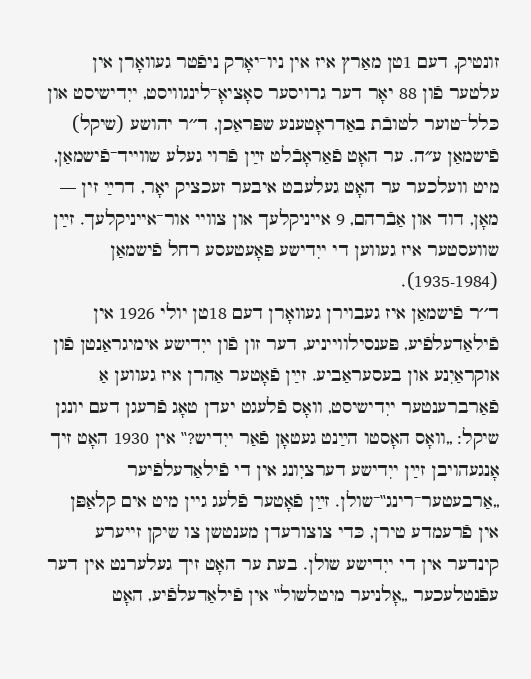זונטיק, דעם 1טן מאַרץ איז אין ניו־יאָרק ניפֿטר געוואָרן אין עלטער פֿון 88 יאָר דער גרויסער סאָציאָ־לינגוויסט, ייִדישיסט און כּלל־טוער לטובֿת באַדראָטענע שפּראַכן, ד׳׳ר יהושע (שיקל) פֿישמאַן ע״ה. ער האָט פֿאַראָבֿלט זײַן פֿרוי געלע שווייד־פֿישמאַן, מיט וועלכער ער האָט געלעבט איבער זעכציק יאָר, דרײַ זין — מאָן, דוד און אַבֿרהם, 9 אייניקלעך און צוויי אור־אייניקלעך. זײַן שוועסטער איז געווען די ייִדישע פּאָעטעסע רחל פֿישמאַן (1935-1984).
ד׳׳ר פֿישמאַן איז געבוירן געוואָרן דעם 18טן יולי 1926 אין פֿילאַדעלפֿיע, פּענסילווייניע, דער זון פֿון ייִדישע אימיגראַנטן פֿון אוקראַיִנע און בעסעראַביע. זײַן פֿאָטער אַהרן איז געווען אַ פֿאַרברענטער ייִדישיסט, וואָס פֿלעגט יעדן טאָג פֿרעגן דעם יונגן שיקל: „וואָס האָסטו הײַנט געטאָן פֿאַר ייִדיש?‟ אין 1930 האָט זיך אָנגעהויבן זײַן ייִדישע דערציִונג אין די פֿילאַדעלפֿיער „אַרבעטער־רינג‟־שולן. זײַן פֿאָטער פֿלעג גיין מיט אים קלאַפּן אין פֿרעמדע טירן, כּדי צוצורעדן מענטשן צו שיקן זייערע קינדער אין די ייִדישע שולן. בעת ער האָט זיך געלערנט אין דער עפֿנטלעכער „אָלניער מיטלשול‟ אין פֿילאַדעלפֿיע, האָט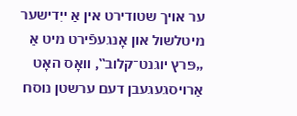ער אויך שטודירט אין אַ ייִדישער מיטלשול און אָנגעפֿירט מיט אַ „פּרץ יוגנט־קלוב‟, וואָס האָט אַרויסגעגעבן דעם ערשטן נוסח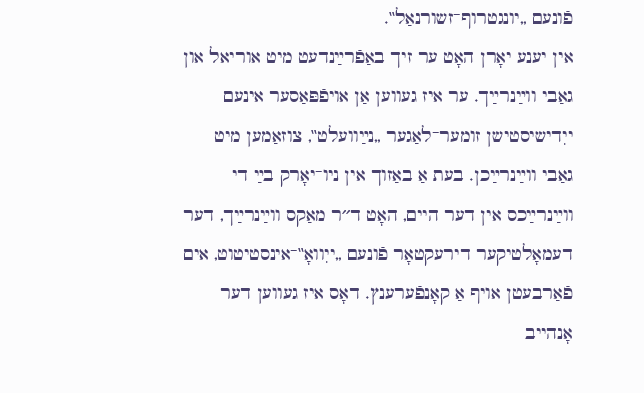פֿונעם „יונגטרוף־זשורנאַל‟.
אין יענע יאָרן האָט ער זיך באַפֿרײַנדעט מיט אוריאל און גאַבי ווײַנרײַך. ער איז געווען אַן אויפֿפּאַסער אינעם ייִדישיסטישן זומער־לאַגער „נײַוועלט‟, צוזאַמען מיט גאַבי ווײַנרײַכן. בעת אַ באַזוך אין ניו־יאָרק בײַ די ווײַנרײַכס אין דער היים, האָט ד׳׳ר מאַקס ווײַנרײַך, דער דעמאָלטיקער דירעקטאָר פֿונעם „ייִוואָ‟־אינסטיטוט, אים פֿאַרבעטן אויף אַ קאָנפֿערענץ. דאָס איז געווען דער אָנהייב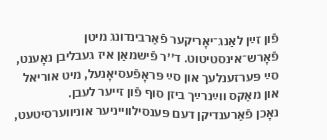פֿון זײַן לאַנג־יאָריקער פֿאַרבינדונג מיטן פֿאָרש־אינסטיטוט. ד׳׳ר פֿישמאַן איז געבליבן נאָענט, סײַ פּערזענלעך און סײַ פּראָפֿעסיאָנעל, מיט אוריאל און מאַקס ווײַנרײַך ביזן סוף פֿון זייער לעבן.
נאָכן פֿאַרענדיקן דעם פּענסילווייניער אוניווערסיטעט,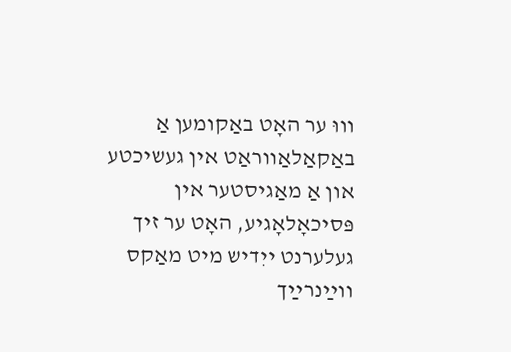וווּ ער האָט באַקומען אַ באַקאַלאַווראַט אין געשיכטע און אַ מאַגיסטער אין פּסיכאָלאָגיע, האָט ער זיך געלערנט ייִדיש מיט מאַקס ווײַנרײַך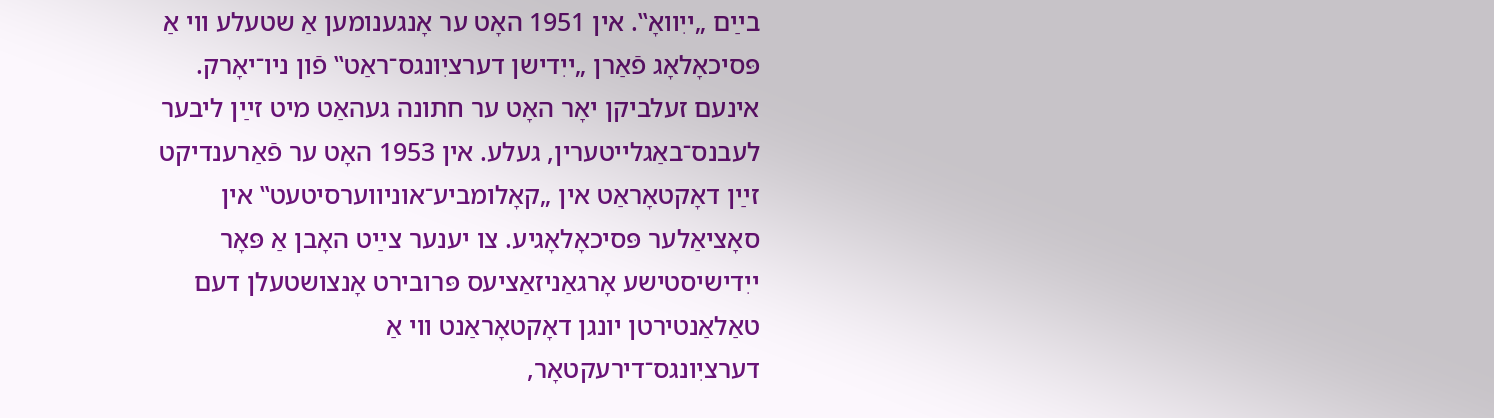בײַם „ייִוואָ‟. אין 1951 האָט ער אָנגענומען אַ שטעלע ווי אַ פּסיכאָלאָג פֿאַרן „ייִדישן דערציִונגס־ראַט‟ פֿון ניו־יאָרק. אינעם זעלביקן יאָר האָט ער חתונה געהאַט מיט זײַן ליבער לעבנס־באַגלייטערין, געלע. אין 1953 האָט ער פֿאַרענדיקט זײַן דאָקטאָראַט אין „קאָלומביע־אוניווערסיטעט‟ אין סאָציאַלער פּסיכאָלאָגיע. צו יענער צײַט האָבן אַ פּאָר ייִדישיסטישע אָרגאַניזאַציעס פּרובירט אָנצושטעלן דעם טאַלאַנטירטן יונגן דאָקטאָראַנט ווי אַ דערציִונגס־דירעקטאָר,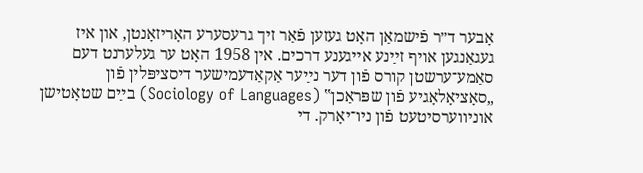אָבער ד״ר פֿישמאַן האָט געזען פֿאַר זיך גרעסערע האָריזאָנטן, און איז געגאַנגען אויף זײַנע אייגענע דרכים. אין 1958 האָט ער געלערנט דעם סאַמע־ערשטן קורס פֿון דער נײַער אַקאַדעמישער דיסציפּלין פֿון „סאָציאָלאָגיע פֿון שפּראַכן‟ (Sociology of Languages) בײַם שטאָטישן אוניווערסיטעט פֿון ניו־יאָרק. די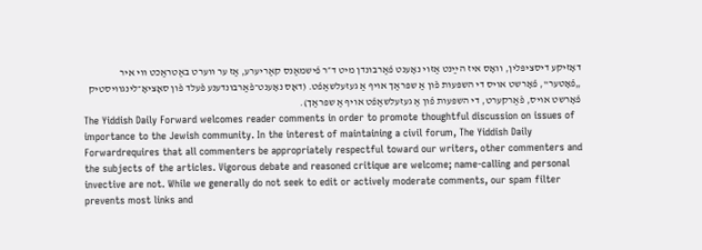דאָזיקע דיסציפּלין, וואָס איז הײַנט אַזוי נאָענט פֿאַרבונדן מיט ד״ר פֿישמאַנס קאַריערע, אַז ער ווערט באַטראַכט ווי איר „פֿאָטער‟, פֿאָרשט אויס די השפּעות פֿון אַ שפּראַך אויף אַ געזעלשאַפֿט. (דאָס נאָענט־פֿאַרבונדענע פֿעלד פֿון סאָציאָ־לינגוויסטיק פֿאָרשט אויס, פֿאַרקערט, די השפּעות פֿון אַ געזעלשאַפֿט אויף אַ שפּראַך).
The Yiddish Daily Forward welcomes reader comments in order to promote thoughtful discussion on issues of importance to the Jewish community. In the interest of maintaining a civil forum, The Yiddish Daily Forwardrequires that all commenters be appropriately respectful toward our writers, other commenters and the subjects of the articles. Vigorous debate and reasoned critique are welcome; name-calling and personal invective are not. While we generally do not seek to edit or actively moderate comments, our spam filter prevents most links and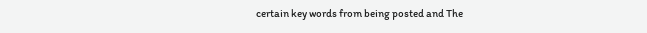certain key words from being posted and The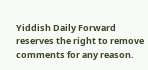Yiddish Daily Forward reserves the right to remove comments for any reason.